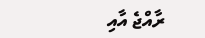ރާއްޖެ އާއި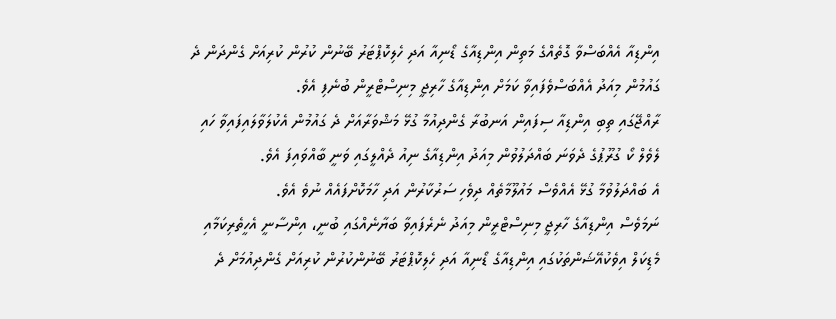އިންޑިއާ އެއްބަސްވާ ގޮތެއްގެ މަތިން އިންޑިއާގެ ޑޯނިއާ އަދި ހެލިކޮޕްޓަރު ބޭނުން ކުރުން ކުރިއަށް ގެންދަން ދެ ގައުމުން މިއަދު އެއްބަސްވެފައިވާ ކަމަށް އިންޑިއާގެ ހާރިޖީ މިނިސްޓްރީން ބުނެފި އެވެ.
ރާއްޖޭގައި ތިބި އިންޑިއާ ސިފައިން އަނބުރާ ގެންދިއުމާ ގުޅޭ މަޝްވަރާއަށް ދެ ގައުމުން އެކުލަވާލައިފައިވާ ހައި ލެވެލް ކޯ ގުރޫޕުގެ ދެވަނަ ބައްދަލުވުން މިއަދު އިންޑިއާގެ ނިއު ދެއްލީގައި ވަނީ ބާއްވައިފަ އެވެ.
އެ ބައްދަލުވުމާ ގުޅޭ އެއްވެސް މައުލޫމާތެއް ދިވެހި ސަރުކާރުން އަދި ހާމަކޮށްފައެއް ނުވެ އެވެ.
ނަމަވެސް އިންޑިއާގެ ހާރިޖީ މިނިސްޓްރީން މިއަދު ނެރެފައިވާ ބަޔާނެއްގައި ބުނީ، އިންސާނީ އެހީތެރިކަމާއި މެޑިކަލް އިވެކުއޭޝަންތަކުގައި އިންޑިއާގެ ޑޯނިއާ އަދި ހެލިކޮޕްޓަރު ބޭނުންކުރުން ކުރިއަށް ގެންދިއުމަށް ދެ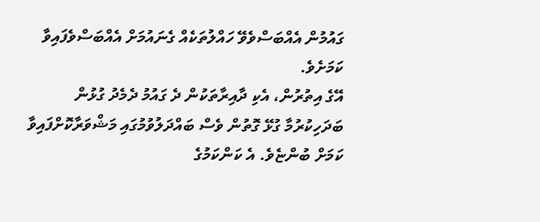ގައުމުން އެއްބަސްވެވޭ ހައްލުތަކެއް ގެނައުމަށް އެއްބަސްވެފައިވާ ކަމަށެވެ.
އޭގެ އިތުރުން، އެކި ދާއިރާތަކުން ދެ ގައުމު ދެމެދު ގުޅުން ބަދަހިކުރުމާ ގުޅޭ ގޮތުން ވެސް ބައްދަލުވުމުގައި މަޝްވަރާކޮށްފައިވާ ކަމަށް ބުންޏެވެ. އެ ކަންކަމުގެ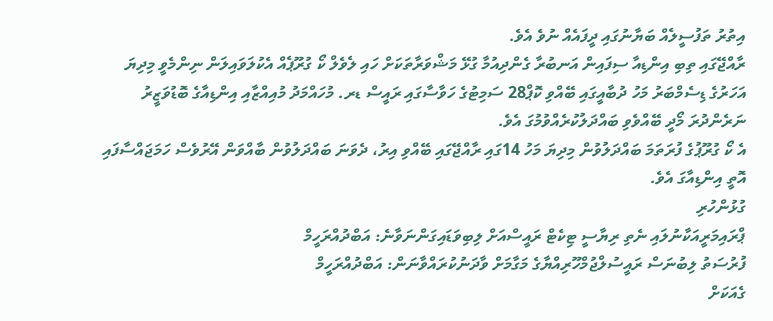އިތުރު ތަފުސީލެއް ބަޔާނުގައި ދީފައެއް ނުވެ އެވެ.
ރާއްޖޭގައި ތިބި އިންޑިއާ ސިފައިން އަނބުރާ ގެންދިއުމާ ގުޅޭ މަޝްވަރާތަކަށް ހައި ލެވެލް ކޯ ގުރޫޕެއް އެކުލަވައިލަން ނިންމެވީ މިދިޔަ އަހަރުގެ ޑިސެމްބަރު މަހު ދުބާއީގައި ބޭއްވި ކޮޕް28 ސަމިޓުގެ ހަވާސާގައި ރައީސް ޑރ. މުހައްމަދު މުއިއްޒާއި އިންޑިއާގެ ބޮޑުވަޒީރު ނަރެންދުރަ މޯދީ ބޭއްވެވި ބައްދަލުކުރެއްވުމުގަ އެވެ.
އެ ކޯ ގުރޫޕުގެ ފުރަތަމަ ބައްދަލުވުން މިދިޔަ މަހު 14ގައި ރާއްޖޭގައި ބޭއްވި އިރު، ދެވަނަ ބައްދަލުވުން ބާއްވަން އޭރުވެސް ހަމަޖައްސާފައި އޮތީ އިންޑިއާގަ އެވެ.
ގުޅުންހުރި
ޕްރައިމަރީއަކާނުލައި ނެތި ރިޔާސީ ޓިކެޓް ރައީސްއަށް ލިބިވަޑައިގަންނަވާނެ: އަބްދުއްރަހީމް
ފުރުސަތު ލިބުނަސް ރައީސުލްޖުމްހޫރިއްޔާގެ މަގާމަށް ވާދަނުކުރައްވާނަން: އަބްދުއްރަހީމް
ގެއަކަށް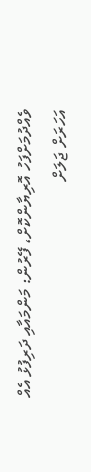ވެއްދުމަށްފަހު އޮރިޔާންކޮށް، ފޭރުން: މަންމައާއި ދަރިފުޅު އެއް އަހަރަށް ޖަލަށް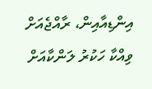އިންޑިއާއިން، ރާއްޖެއަށް ވިއްކާ ހަކުރު ލަންކާއަށް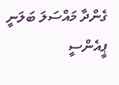ގެންދާ މައްސަލަ ބަލަނީ
ޕީއެންސީ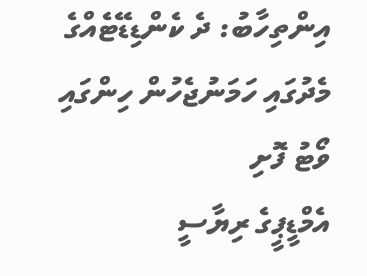އިންތިހާބު: ދެ ކެންޑިޑޭޓެއްގެ މެދުގައި ހަމަނުޖެހުން ހިންގައި ވޯޓު ފޮށި
އެމްޑީޕީގެ ރިޔާސީ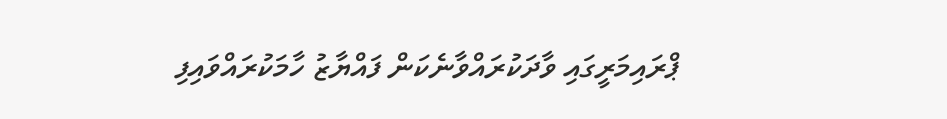ޕްރައިމަރީގައި ވާދަކުރައްވާނެކަން ފައްޔާޒު ހާމަކުރައްވައިފި